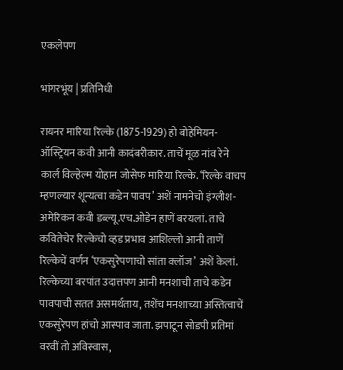एकलेपण

भांगरभूंय | प्रतिनिधी

रायनर मारिया रिल्के (1875-1929) हो बोहेमियन-ऑस्ट्रियन कवी आनी कादंबरीकार. ताचें मूळ नांव रेने कार्ल विल्हेल्म योहान जोसेफ मारिया रिल्के. ‘रिल्के वाचप म्हणल्यार शून्यत्वा कडेन पावप’ अशें नामनेचो इंग्लीश-अमेरिकन कवी डब्ल्यू.एच.ओडेन हाणें बरयलां. ताचे कवितेचेर रिल्केचो व्हड प्रभाव आशिल्लो आनी ताणें रिल्केचें वर्णन ‘एकसुरेपणाचो सांता क्लॉज’ अशें केलां. रिल्केच्या बरपांत उदात्तपण आनी मनशाची ताचे कडेन पावपाची सतत असमर्थताय, तशेंच मनशाच्या अस्तित्वाचें एकसुरेपण हांचो आस्पाव जाता. झपाटून सोडपी प्रतिमां वरवीं तो अविस्वास,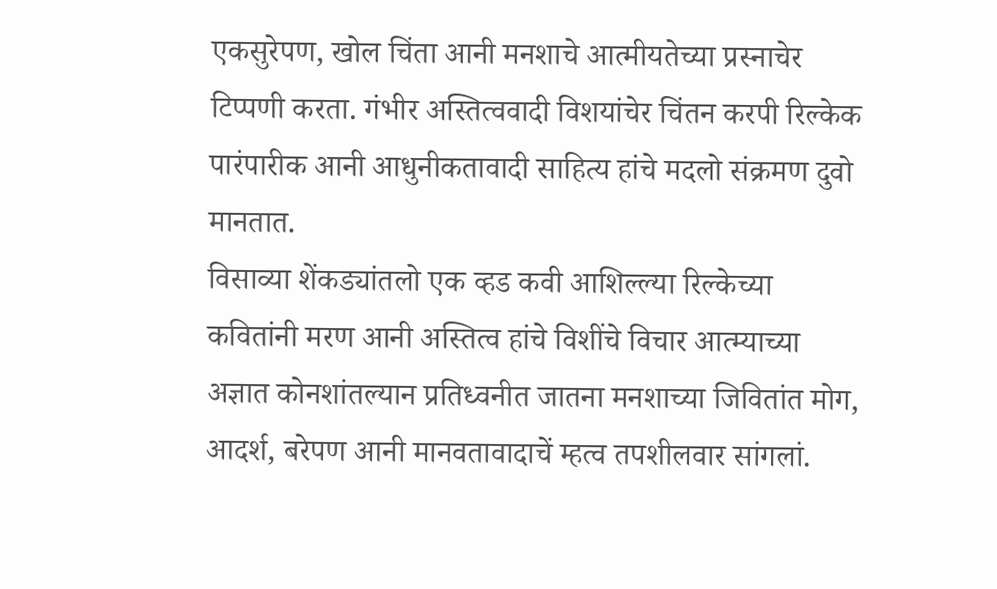एकसुरेपण, खोल चिंता आनी मनशाचे आत्मीयतेच्या प्रस्नाचेर टिप्पणी करता. गंभीर अस्तित्ववादी विशयांचेर चिंतन करपी रिल्केक पारंपारीक आनी आधुनीकतावादी साहित्य हांचे मदलो संक्रमण दुवो मानतात.
विसाव्या शेंकड्यांतलो एक व्हड कवी आशिल्ल्या रिल्केच्या कवितांनी मरण आनी अस्तित्व हांचे विशींचे विचार आत्म्याच्या अज्ञात कोनशांतल्यान प्रतिध्वनीत जातना मनशाच्या जिवितांत मोग, आदर्श, बरेपण आनी मानवतावादाचें म्हत्व तपशीलवार सांगलां.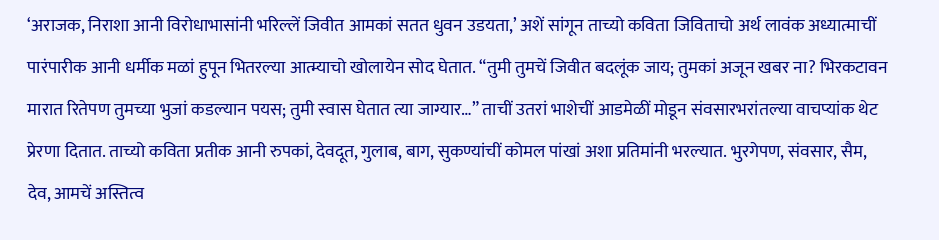‘अराजक, निराशा आनी विरोधाभासांनी भरिल्लें जिवीत आमकां सतत धुवन उडयता,’ अशें सांगून ताच्यो कविता जिविताचो अर्थ लावंक अध्यात्माचीं पारंपारीक आनी धर्मीक मळां हुपून भितरल्या आत्म्याचो खोलायेन सोद घेतात. “तुमी तुमचें जिवीत बदलूंक जाय; तुमकां अजून खबर ना? भिरकटावन मारात रितेपण तुमच्या भुजां कडल्यान पयस; तुमी स्वास घेतात त्या जाग्यार…” ताचीं उतरां भाशेचीं आडमेळीं मोडून संवसारभरांतल्या वाचप्यांक थेट प्रेरणा दितात. ताच्यो कविता प्रतीक आनी रुपकां, देवदूत, गुलाब, बाग, सुकण्यांचीं कोमल पांखां अशा प्रतिमांनी भरल्यात. भुरगेपण, संवसार, सैम, देव, आमचें अस्तित्व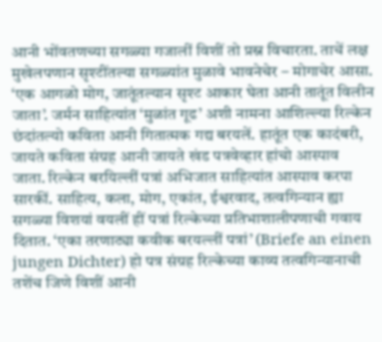आनी भोंवतणच्या सगळ्या गजालीं विशीं तो प्रस्न विचारता. ताचें लक्ष मुखेलपणान सृश्टींतल्या सगळ्यांत मुळावे भावनेचेर – मोगाचेर आसा. ‘एक आगळो मोग, जातूंतल्यान सृश्ट आकार घेता आनी तातूंत विलीन जाता’. जर्मन साहित्यांत ‘मुळांत गूढ’ अशी नामना आशिल्ल्या रिल्केन छंदांतल्यो कविता आनी गितात्मक गद्य बरयलें. हातूंत एक कादंबरी, जायते कविता संग्रह आनी जायते खंड पत्रवेव्हार हांचो आस्पाव जाता. रिल्केन बरयिल्लीं पत्रां अभिजात साहित्यांत आस्पाव करपा सारकीं. साहित्य, कला, मोग, एकांत, ईश्वरवाद, तत्वगिन्यान ह्या सगळ्या विशयां वयलीं हीं पत्रां रिल्केच्या प्रतिभाशालीपणाची गवाय दितात. ‘एका तरणाट्या कवीक बरयल्लीं पत्रां’ (Briefe an einen jungen Dichter) हो पत्र संग्रह रिल्केच्या काव्य तत्वगिन्यानाची तशेंच जिणे विशीं आनी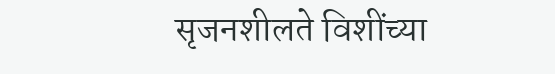सृजनशीलते विशींच्या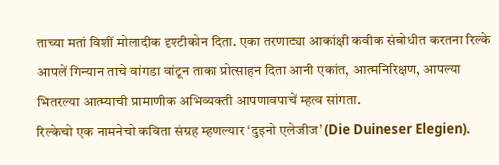ताच्या मतां विशीं मोलादीक दृश्टीकोन दिता. एका तरणाट्या आकांक्षी कवीक संबोधीत करतना रिल्के आपलें गिन्यान ताचे वांगडा वांटून ताका प्रोत्साहन दिता आनी एकांत, आत्मनिरिक्षण, आपल्या भितरल्या आत्म्याची प्रामाणीक अभिव्यक्ती आपणावपाचें म्हत्व सांगता.
रिल्केचो एक नामनेचो कविता संग्रह म्हणल्यार ‘दुइनो एलेजीज’ (Die Duineser Elegien).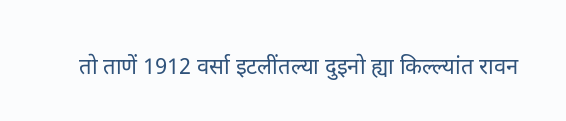तो ताणें 1912 वर्सा इटलींतल्या दुइनो ह्या किल्ल्यांत रावन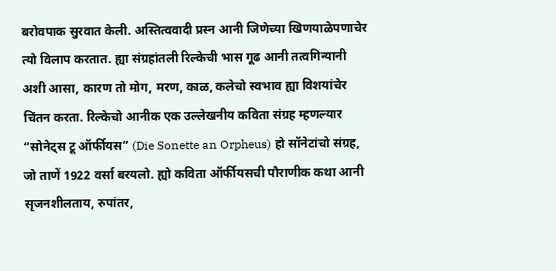बरोवपाक सुरवात केली. अस्तित्ववादी प्रस्न आनी जिणेच्या खिणयाळेपणाचेर त्यो विलाप करतात. ह्या संग्रहांतली रिल्केची भास गूढ आनी तत्वगिन्यानी अशी आसा, कारण तो मोग, मरण, काळ, कलेचो स्वभाव ह्या विशयांचेर चिंतन करता. रिल्केचो आनीक एक उल्लेखनीय कविता संग्रह म्हणल्यार “सोनेट्स टू ऑर्फीयस” (Die Sonette an Orpheus) हो सॉनेटांचो संग्रह, जो ताणें 1922 वर्सा बरयलो. ह्यो कविता ऑर्फीयसची पौराणीक कथा आनी सृजनशीलताय, रुपांतर,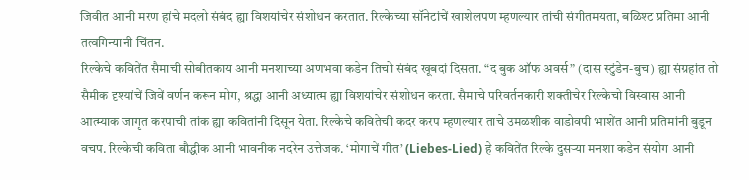जिवीत आनी मरण हांचे मदलो संबंद ह्या विशयांचेर संशोधन करतात. रिल्केच्या सॉनेटांचें खाशेलपण म्हणल्यार तांची संगीतमयता, बळिश्ट प्रतिमा आनी तत्वगिन्यानी चिंतन.
रिल्केचे कवितेंत सैमाची सोबीतकाय आनी मनशाच्या अणभवा कडेन तिचो संबंद खूबदां दिसता. “द बुक ऑफ अवर्स” (दास स्टुंडेन-बुच) ह्या संग्रहांत तो सैमीक दृश्यांचें जिवें वर्णन करून मोग, श्रद्धा आनी अध्यात्म ह्या विशयांचेर संशोधन करता. सैमाचे परिवर्तनकारी शक्तीचेर रिल्केचो विस्वास आनी आत्म्याक जागृत करपाची तांक ह्या कवितांनी दिसून येता. रिल्केचे कवितेची कदर करप म्हणल्यार ताचे उमळशीक वाडोवपी भाशेंत आनी प्रतिमांनी बुडून वचप. रिल्केची कविता बौद्धीक आनी भावनीक नदरेन उत्तेजक. ‘मोगाचें गीत’ (Liebes-Lied) हे कवितेंत रिल्के दुसऱ्या मनशा कडेन संयोग आनी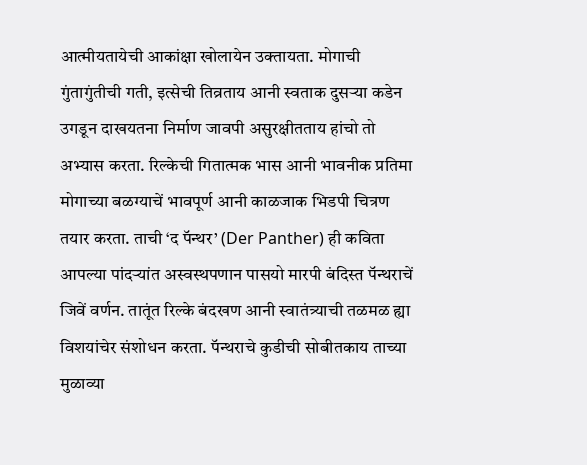आत्मीयतायेची आकांक्षा खोलायेन उक्तायता. मोगाची गुंतागुंतीची गती, इत्सेची तिव्रताय आनी स्वताक दुसऱ्या कडेन उगडून दाखयतना निर्माण जावपी असुरक्षीतताय हांचो तो अभ्यास करता. रिल्केची गितात्मक भास आनी भावनीक प्रतिमा मोगाच्या बळग्याचें भावपूर्ण आनी काळजाक भिडपी चित्रण तयार करता. ताची ‘द पॅन्थर’ (Der Panther) ही कविता आपल्या पांदऱ्यांत अस्वस्थपणान पासयो मारपी बंदिस्त पॅन्थराचें जिवें वर्णन. तातूंत रिल्के बंदखण आनी स्वातंत्र्याची तळमळ ह्या विशयांचेर संशोधन करता. पॅन्थराचे कुडीची सोबीतकाय ताच्या मुळाव्या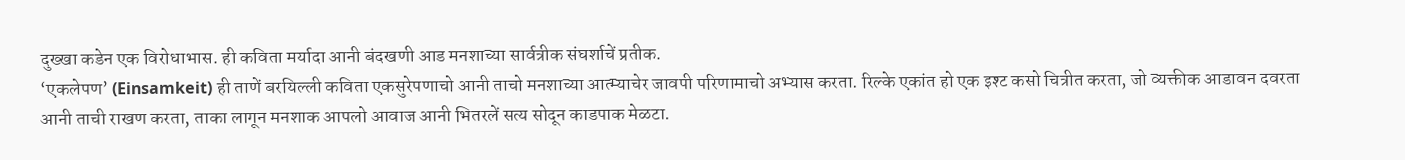दुख्खा कडेन एक विरोधाभास. ही कविता मर्यादा आनी बंदखणी आड मनशाच्या सार्वत्रीक संघर्शाचें प्रतीक.
‘एकलेपण’ (Einsamkeit) ही ताणें बरयिल्ली कविता एकसुरेपणाचो आनी ताचो मनशाच्या आत्म्याचेर जावपी परिणामाचो अभ्यास करता. रिल्के एकांत हो एक इश्ट कसो चित्रीत करता, जो व्यक्तीक आडावन दवरता आनी ताची राखण करता, ताका लागून मनशाक आपलो आवाज आनी भितरलें सत्य सोदून काडपाक मेळटा.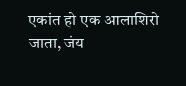एकांत हो एक आलाशिरो जाता, जंय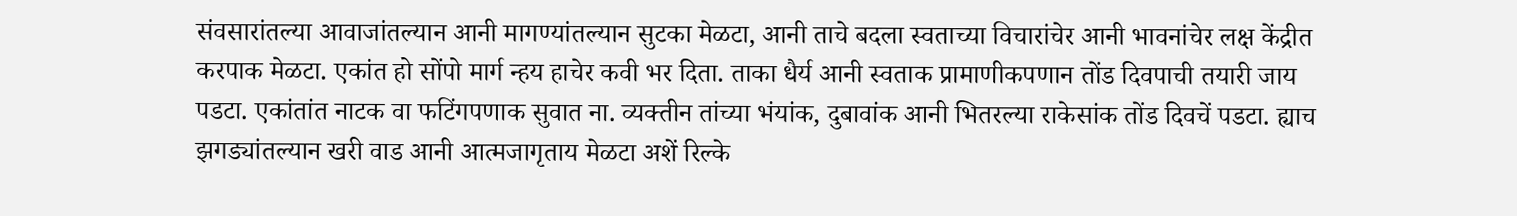संवसारांतल्या आवाजांतल्यान आनी मागण्यांतल्यान सुटका मेळटा, आनी ताचे बदला स्वताच्या विचारांचेर आनी भावनांचेर लक्ष केंद्रीत करपाक मेळटा. एकांत हो सोंपो मार्ग न्हय हाचेर कवी भर दिता. ताका धैर्य आनी स्वताक प्रामाणीकपणान तोंड दिवपाची तयारी जाय पडटा. एकांतांत नाटक वा फटिंगपणाक सुवात ना. व्यक्तीन तांच्या भंयांक, दुबावांक आनी भितरल्या राकेसांक तोंड दिवचें पडटा. ह्याच झगड्यांतल्यान खरी वाड आनी आत्मजागृताय मेळटा अशें रिल्के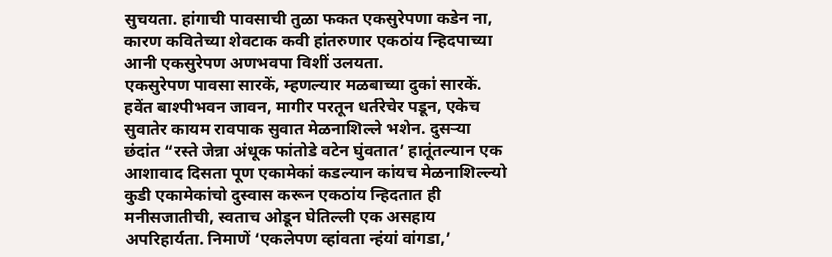सुचयता. हांगाची पावसाची तुळा फकत एकसुरेपणा कडेन ना, कारण कवितेच्या शेवटाक कवी हांतरुणार एकठांय न्हिदपाच्या आनी एकसुरेपण अणभवपा विशीं उलयता.
एकसुरेपण पावसा सारकें, म्हणल्यार मळबाच्या दुकां सारकें. हवेंत बाश्पीभवन जावन, मागीर परतून धर्तरेचेर पडून, एकेच सुवातेर कायम रावपाक सुवात मेळनाशिल्ले भशेन. दुसऱ्या छंदांत “रस्ते जेन्ना अंधूक फांतोडे वटेन घुंवतात’ हातूंतल्यान एक आशावाद दिसता पूण एकामेकां कडल्यान कांयच मेळनाशिल्ल्यो कुडी एकामेकांचो दुस्वास करून एकठांय न्हिदतात ही मनीसजातीची, स्वताच ओडून घेतिल्ली एक असहाय अपरिहार्यता. निमाणें ‘एकलेपण व्हांवता न्हंयां वांगडा,’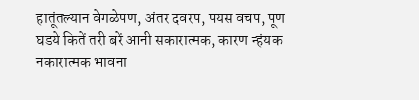हातूंतल्यान वेगळेपण, अंतर दवरप, पयस वचप, पूण घडये कितें तरी बरें आनी सकारात्मक, कारण न्हंयक नकारात्मक भावना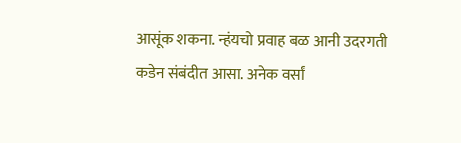आसूंक शकना. न्हंयचो प्रवाह बळ आनी उदरगती कडेन संबंदीत आसा. अनेक वर्सां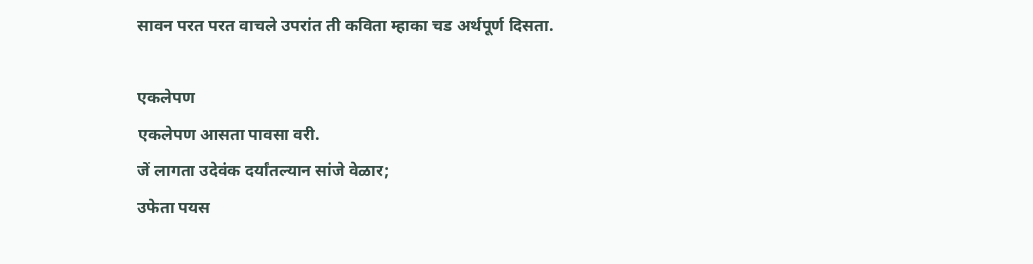सावन परत परत वाचले उपरांत ती कविता म्हाका चड अर्थपूर्ण दिसता.

एकलेपण
एकलेपण आसता पावसा वरी.
जें लागता उदेवंक दर्यांतल्यान सांजे वेळार;
उफेता पयस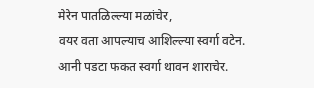मेरेन पातळिल्ल्या मळांचेर,
वयर वता आपल्याच आशिल्ल्या स्वर्गा वटेन.
आनी पडटा फकत स्वर्गा थावन शाराचेर.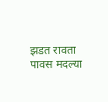झडत रावता पावस मदल्या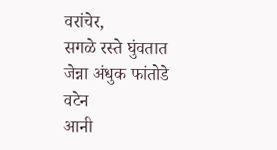वरांचेर,
सगळे रस्ते घुंवतात जेन्ना अंधुक फांतोडे वटेन
आनी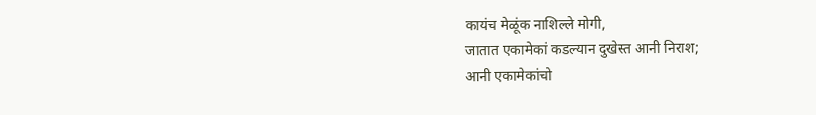कायंच मेळूंक नाशिल्ले मोगी,
जातात एकामेकां कडल्यान दुखेस्त आनी निराश;
आनी एकामेकांचो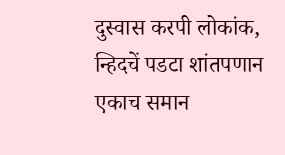दुस्वास करपी लोकांक,
न्हिदचें पडटा शांतपणान
एकाच समान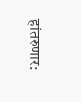हांतरुणार: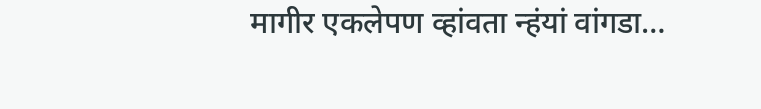मागीर एकलेपण व्हांवता न्हंयां वांगडा…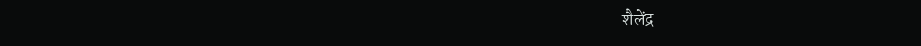शैलेंद्र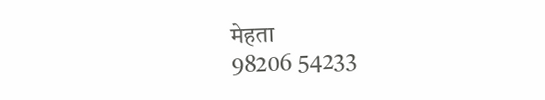मेहता
98206 54233